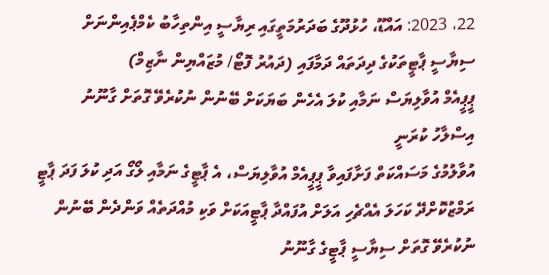22، 2023: އައްޑޫ، ހުޅުދޫގެ ބަދަރުމަތީގައި ރިޔާސީ އިންތިހާބު ކެމްޕެއިންނަށް ސިޔާސީ ޕާޓީތަކުގެ ދިދަތައް ދަމާފައި (ދައުރު ފޮޓޯ/ މުޒައްޔިން ނާޒިމް)
ޕީޕީއެމް އުވާލިޔަސް ނަމާއި ކުލަ އެހެން ބަޔަކަށް ބޭނުން ނުކުރެވޭ ގޮތަށް ގާނޫނު އިސްލާހު ކުރަނީ
އުވާލުމުގެ މަސައްކަތް ފަށާފައިވާ ޕީޕީއެމް އުވާލިޔަސް، އެ ޕާޓީގެ ނަމާއި ލޯގޯ އަދި ކުލަ ފަދަ ޕާޓީ ރަމްޒުކޮށްދޭ ކަހަލަ އެއްޗެހި އަލަށް އުފައްދާ ޕާޓީއަކަށް ވަކި މުއްދަތެއް ވަންދެން ބޭނުން ނުކުރެވޭ ގޮތަށް ސިޔާސީ ޕާޓީގެ ގާނޫނު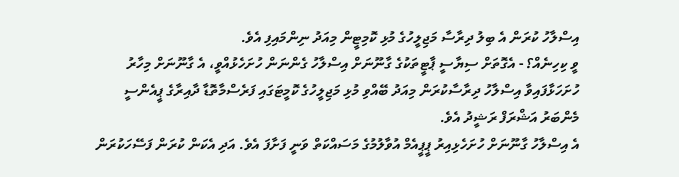އިސްލާހު ކުރަން އެ ބިލު ދިރާސާ މަޖިލީހުގެ މުޅި ކޮމިޓީން މިއަދު ނިންމައިފި އެވެ.
ވީ ކިހިނެއް؟ - އެގޮތަށް ސިޔާސީ ޕާޓީތަކުގެ ގާނޫނަށް އިސްލާހު ގެންނަން ހުށަހެޅުއްވީ، އެ ގާނޫނަށް މިހާރު ހުށަހަޅާފައިވާ އިސްލާހު ދިރާސާކުރަން މިއަދު ބޭއްވި މުޅި މަޖިލީހުގެ ކޮމީޓަގައި ފަރެސްމާތޮޑާ ދާއިރާގެ ޕީއެންސީ މެންބަރު އަޝްރަފް ރަޝީދު އެވެ.
އެ އިސްލާހު ގާނޫނަށް ހުށަހެޅިއިރު ޕީޕީއެމް އުވާލުމުގެ މަސައްކަތް ވަނީ ފަށާފަ އެވެ. އަދި އެކަން ކުރަން ފަސޭހަކުރަން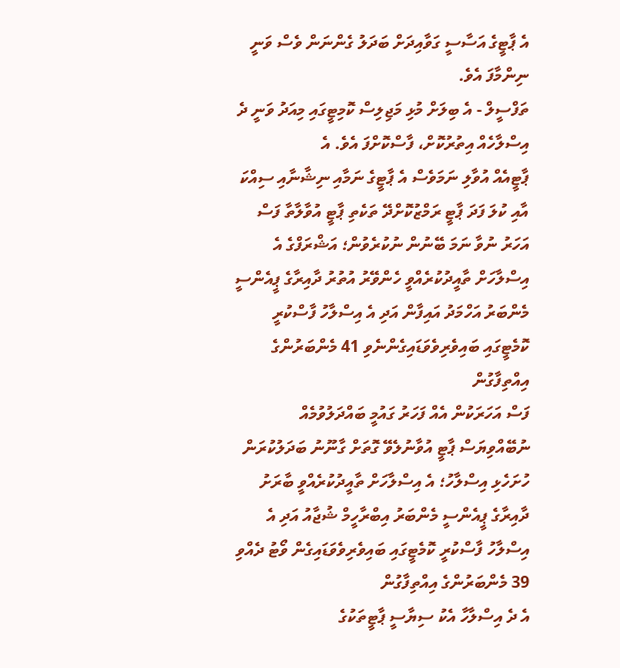އެ ޕާޓީގެ އަސާސީ ގަވާއިދަށް ބަދަލު ގެންނަން ވެސް ވަނީ ނިންމާފަ އެވެ.
ތަފްސީލް - އެ ބިލަށް މުޅި މަޖިލިސް ކޮމިޓީގައި މިއަދު ވަނީ ދެ އިސްލާހެއް އިތުރުކޮށް، ފާސްކޮށްފަ އެވެ. އެ
ޕާޓީއެއް އުވާލި ނަމަވެސް އެ ޕާޓީގެ ނަމާއި ނިޝާނާއި ސިއްކަ އާއި ކުލަ ފަދަ ޕާޓީ ރަމްޒުކޮށްދޭ ތަކެތި ޕާޓީ އުވާލާތާ ފަސް އަހަރު ނުވާ ނަމަ ބޭނުން ނުކުރެވުން؛ އަޝްރަފްގެ އެ އިސްލާހަށް ތާއީދުކުރެއްވީ ހެންވޭރު އުތުރު ދާއިރާގެ ޕީއެންސީ މެންބަރު އަހްމަދު އައިފާން އަދި އެ އިސްލާހު ފާސްކުރީ ކޮމެޓީގައި ބައިވެރިވެވަޑައިގެންނެވި 41 މެންބަރުންގެ އިއްތިފާގުން
ފަސް އަހަރަކުން އެއް ފަހަރު ގައުމީ ބައްދަލުވުމެއް ނުބޭއްވިޔަސް ޕާޓީ އުވާނުލެވޭ ގޮތަށް ގާނޫނު ބަދަލުކުރަން ހުށަހެޅި އިސްލާހު؛ އެ އިސްލާހަށް ތާއީދުކުރެއްވީ ބާރަށު ދާއިރާގެ ޕީއެންސީ މެންބަރު އިބްރާހީމް ޝުޖާއު އަދި އެ އިސްލާހު ފާސްކުރީ ކޮމެޓީގައި ބައިވެރިވެވަޑައިގެން ވޯޓު ދެއްވި 39 މެންބަރުންގެ އިއްތިފާގުން
އެ ދެ އިސްލާހާ އެކު ސިޔާސީ ޕާޓީތަކުގެ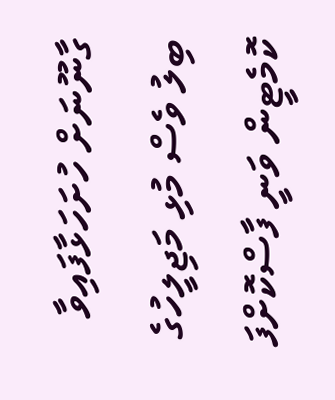ގާނޫނަށް ހުށަހަޅާފައިވާ ބިލު ވެސް މުޅި މަޖިލީހުގެ ކޮމެޓީން ވަނީ ފާސްކޮށްފަ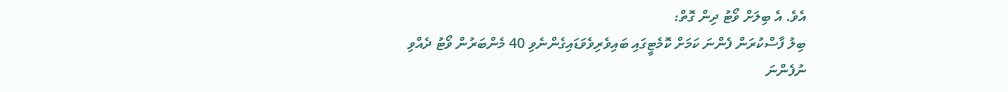އެވެ. އެ ބިލަށް ވޯޓު ދިން ގޮތް:
ބިލު ފާސްކުރަން ފެންނަ ކަމަށް ކޮމެޓީގައި ބައިވެރިވެވަޑައިގެންނެވި 40 މެންބަރުން ވޯޓު ދެއްވި
ނުފެންނަ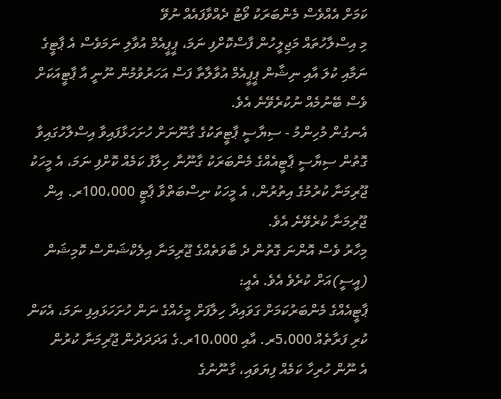ކަމަށް އެއްވެސް މެންބަރަކު ވޯޓު ދެއްވާފައެއް ނުވޭ
މި އިސްލާހުތައް މަޖިލީހުން ފާސްކޮށްފި ނަމަ، ޕީޕީއެމް އުވާލި ނަމަވެސް އެ ޕާޓީގެ ނަމާއި ކުލަ އާއި ނިޝާން ޕީޕީއެމް އުވާލާތާ ފަސް އަހަރުވުމުން ނޫނީ އާ ޕާޓީއަކަށް ވެސް ބޭނުމެއް ނުކުރެވޭނެ އެވެ.
އެނގުން މުހިންމު - ސިޔާސީ ޕާޓީތަކުގެ ގާނޫނަށް ހުށަހަޅާފައިވާ އިސްލާހުގައިވާ ގޮތުން ސިޔާސީ ޕާޓީއެއްގެ މެންބަރަކު ގާނޫނާ ހިލާފު ކަމެއް ކޮށްފި ނަމަ، އެ މީހަކު ޖޫރިމަނާ ކުރުމުގެ އިތުރުން، އެ މީހަކު ނިސްބަތްވާ ޕާޓީ 100،000ރ. އިން ޖޫރިމަނާ ކުރެވޭނެ އެވެ.
މިހާރު ވެސް އޮންނަ ގޮތުން ދެ ބާވަތެއްގެ ޖޫރިމަނާ އިލެކްޝަންސް ކޮމިޝަން (އީސީ)އަށް ކުރެވެ އެވެ. އެއީ:
ޕާޓީއެއްގެ މެންބަރުކަމަށް ގަވައިދާ ހިލާފަށް މީހެއްގެ ނަން ހުށަހަޅައިފި ނަމަ، އެކަން ކުރި ފަރާތެއް 5،000ރ. އާއި 10،000ރ.ގެ އަދަދަދުން ޖޫރިމަނާ ކުރުން
އެ ނޫން ހުރިހާ ކަމެއް ފިޔަވައި، ގާނޫނުގެ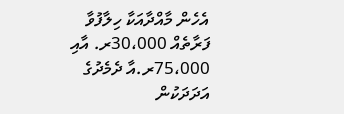އެހެން މާއްދާއަކާ ހިލާފުވާ ފަރާތެއް 30،000ރ. އާއި 75،000ރ.އާ ދެމެދުގެ އަދަދަކުން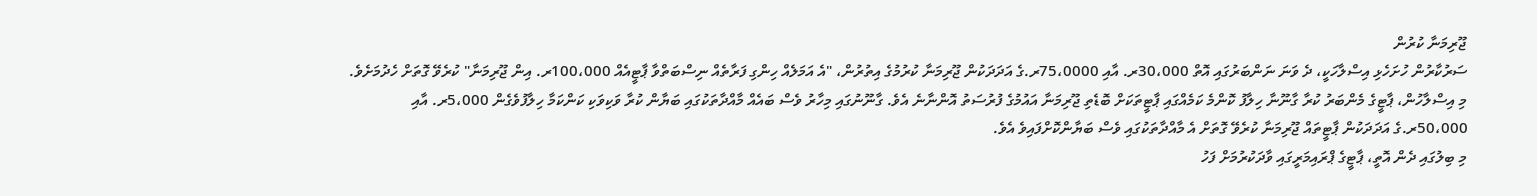ޖޫރިމަނާ ކުރުން
ސަރުކާރުން ހުށަހެޅި އިސްލާހަކީ، ދެ ވަނަ ނަންބަރުގައި އޮތް 30،000ރ. އާއި 75،0000ރ.ގެ އަދަދަކުން ޖޫރިމަނާ ކުރުމުގެ އިތުރުން، "އެ އަމަލެއް ހިންގި ފަރާތެއް ނިސްބަތްވާ ޕާޓީއެއް 100،000ރ. އިން ޖޫރިމަނާ" ކުރެވޭ ގޮތަށް ހެދުމަށެވެ.
މި އިސްލާހުން، ޕާޓީގެ މެންބަރު ކުރާ ގާނޫނާ ހިލާފު ކޮންމެ ކަމެއްގައި ޕާޓީތަކަށް ބޮޑެތި ޖޫރިމަނާ އައުމުގެ ފުރުސަތު އޮންނާނެ އެވެ. ގާނޫނުގައި މިހާރު ވެސް ބައެއް މާއްދާތަކުގައި ބަޔާން ކުރާ ވަކިވަކި ކަންކަމާ ހިލާފުވެގެން 5،000ރ. އާއި 50،000ރ.ގެ އަދަދަކުން ޕާޓީތައް ޖޫރިމަނާ ކުރެވޭ ގޮތަށް އެ މާއްދާތަކުގައި ވެސް ބަޔާންކޮށްފައިވެ އެވެ.
މި ބިލުގައި ދެން އޮތީ، ޕާޓީގެ ޕްރައިމަރީގައި ވާދަކުރުމަށް ފަހު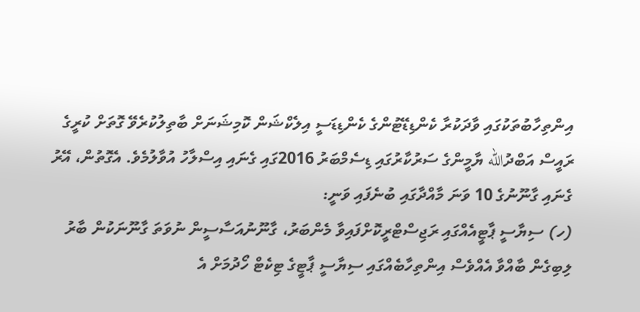އިންތިހާބުތަކުގައި ވާދަކުރާ ކެންޑިޑޭޓުންގެ ކެންޑިޑަސީ އިލެކްޝަން ކޮމިޝަނަށް ބާތިލުކުރެވޭ ގޮތަށް ކުރީގެ ރައީސް އަބްދުالله ޔާމީންގެ ސަރުކާރުގައި ޑިސެމްބަރު 2016ގައި ގެނައި އިސްލާހު އުވާލުމެވެ. އެގޮތުން، އޭރު ގެނައި ގާނޫނުގެ 10 ވަނަ މާއްދާގައި ބުނެފައި ވަނީ:
(ހ) ސިޔާސީ ޕާޓީއެއްގައި ރަޖިސްޓްރީކޮށްފައިވާ މެންބަރު، ގާނޫނުއަސާސީން ނުވަތަ ގާނޫނަކުން ބާރު ލިބިގެން ބާއްވާ އެއްވެސް އިންތިހާބެއްގައި ސިޔާސީ ޕާޓީގެ ޓިކެޓް ހޯދުމަށް އެ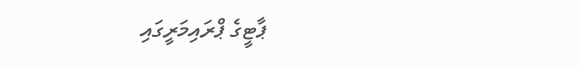ޕާޓީގެ ޕްރައިމަރީގައި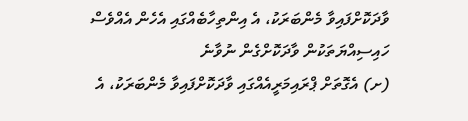ވާދަކޮށްފައިވާ މެންބަރަކު، އެ އިންތިހާބެއްގައި އެހެން އެއްވެސް ހައިސިއްޔަތަކުން ވާދަކޮށްގެން ނުވާނެ
(ށ) އެގޮތަށް ޕްރައިމަރީއެއްގައި ވާދަކޮށްފައިވާ މެންބަރަކު، އެ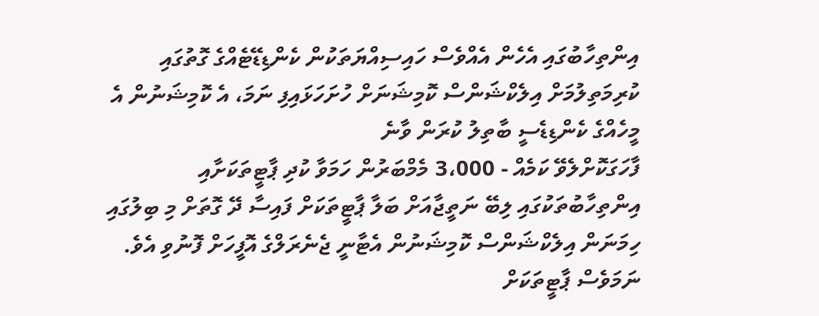އިންތިހާބުގައި އެހެން އެއްވެސް ހައިސިއްޔަތަކުން ކެންޑިޑޭޓެއްގެ ގޮތުގައި ކުރިމަތިލުމަށް އިލެކްޝަންސް ކޮމިޝަނަށް ހުށަހަޅައިފި ނަމަ، އެ ކޮމިޝަނުން އެ މީހެއްގެ ކެންޑިޑެސީ ބާތިލު ކުރަން ވާނެ
ފާހަގަކޮށްލެވޭ ކަމެއް - 3،000 މެމްބަރުން ހަމަވާ ކުދި ޕާޓީތަކަށާއި އިންތިހާބުތަކުގައި ލިބޭ ނަތީޖާއަށް ބަލާ ޕާޓީތަކަށް ފައިސާ ދޭ ގޮތަށް މި ބިލުގައި ހިމަނަން އިލެކްޝަންސް ކޮމިޝަނުން އެޓާނީ ޖެނެރަލްގެ އޮފީހަށް ފޮނުވި އެވެ. ނަމަވެސް ޕާޓީތަކަށް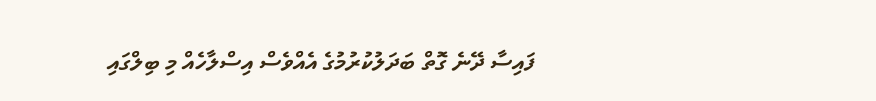ފައިސާ ދޭނެ ގޮތް ބަދަލުކުރުމުގެ އެއްވެސް އިސްލާހެއް މި ބިލްގައި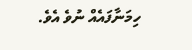ހިމަނާފައެއް ނުވެ އެވެ.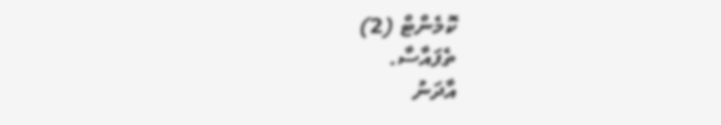ކޮމެންޓް (2)
ތެފައާސާ.
އާދަނު